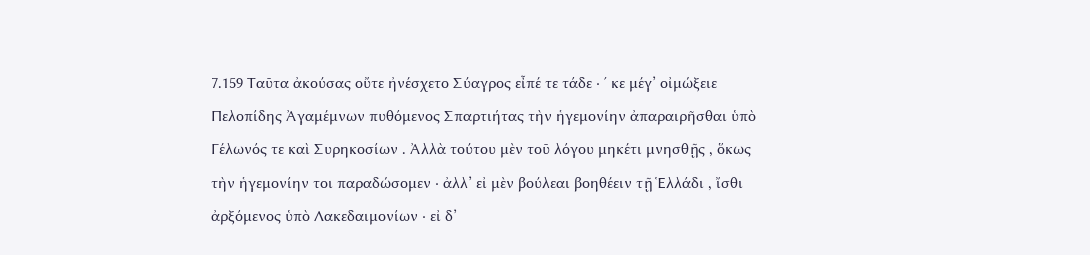7.159 Ταῦτα ἀκούσας οὔτε ἠνέσχετο Σύαγρος εἶπέ τε τάδε · ʹ κε μέγ’ οἰμώξειε Πελοπίδης Ἀγαμέμνων πυθόμενος Σπαρτιήτας τὴν ἡγεμονίην ἀπαραιρῆσθαι ὑπὸ Γέλωνός τε καὶ Συρηκοσίων . Ἀλλὰ τούτου μὲν τοῦ λόγου μηκέτι μνησθῇς , ὅκως τὴν ἡγεμονίην τοι παραδώσομεν · ἀλλ’ εἰ μὲν βούλεαι βοηθέειν τῇ Ἑλλάδι , ἴσθι ἀρξόμενος ὑπὸ Λακεδαιμονίων · εἰ δ’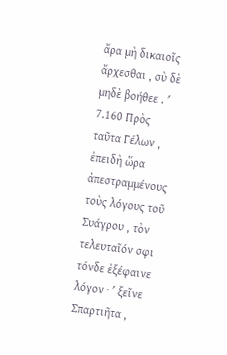ἄρα μὴ δικαιοῖς ἄρχεσθαι , σὺ δὲ μηδὲ βοήθεε . ʹ
7.160 Πρὸς ταῦτα Γέλων , ἐπειδὴ ὥρα ἀπεστραμμένους τοὺς λόγους τοῦ Συάγρου , τὸν τελευταῖόν σφι τόνδε ἐξέφαινε λόγον · ʹ ξεῖνε Σπαρτιῆτα ,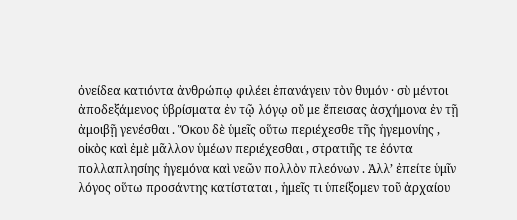ὀνείδεα κατιόντα ἀνθρώπῳ φιλέει ἐπανάγειν τὸν θυμόν · σὺ μέντοι ἀποδεξάμενος ὑβρίσματα ἐν τῷ λόγῳ οὔ με ἔπεισας ἀσχήμονα ἐν τῇ ἀμοιβῇ γενέσθαι . Ὅκου δὲ ὑμεῖς οὕτω περιέχεσθε τῆς ἡγεμονίης , οἰκὸς καὶ ἐμὲ μᾶλλον ὑμέων περιέχεσθαι , στρατιῆς τε ἐόντα πολλαπλησίης ἡγεμόνα καὶ νεῶν πολλὸν πλεόνων . Ἀλλ’ ἐπείτε ὑμῖν λόγος οὕτω προσάντης κατίσταται , ἡμεῖς τι ὑπείξομεν τοῦ ἀρχαίου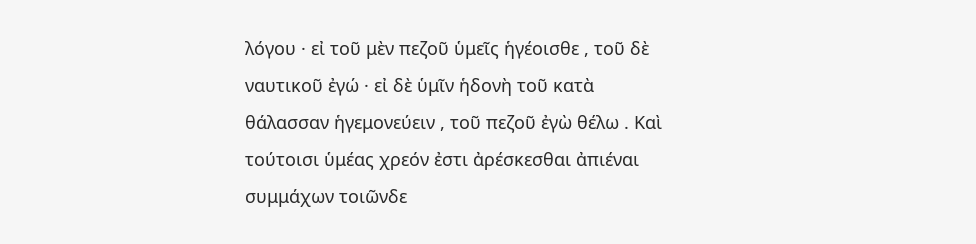λόγου · εἰ τοῦ μὲν πεζοῦ ὑμεῖς ἡγέοισθε , τοῦ δὲ ναυτικοῦ ἐγώ · εἰ δὲ ὑμῖν ἡδονὴ τοῦ κατὰ θάλασσαν ἡγεμονεύειν , τοῦ πεζοῦ ἐγὼ θέλω . Καὶ τούτοισι ὑμέας χρεόν ἐστι ἀρέσκεσθαι ἀπιέναι συμμάχων τοιῶνδε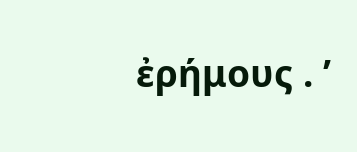ἐρήμους . ʹ